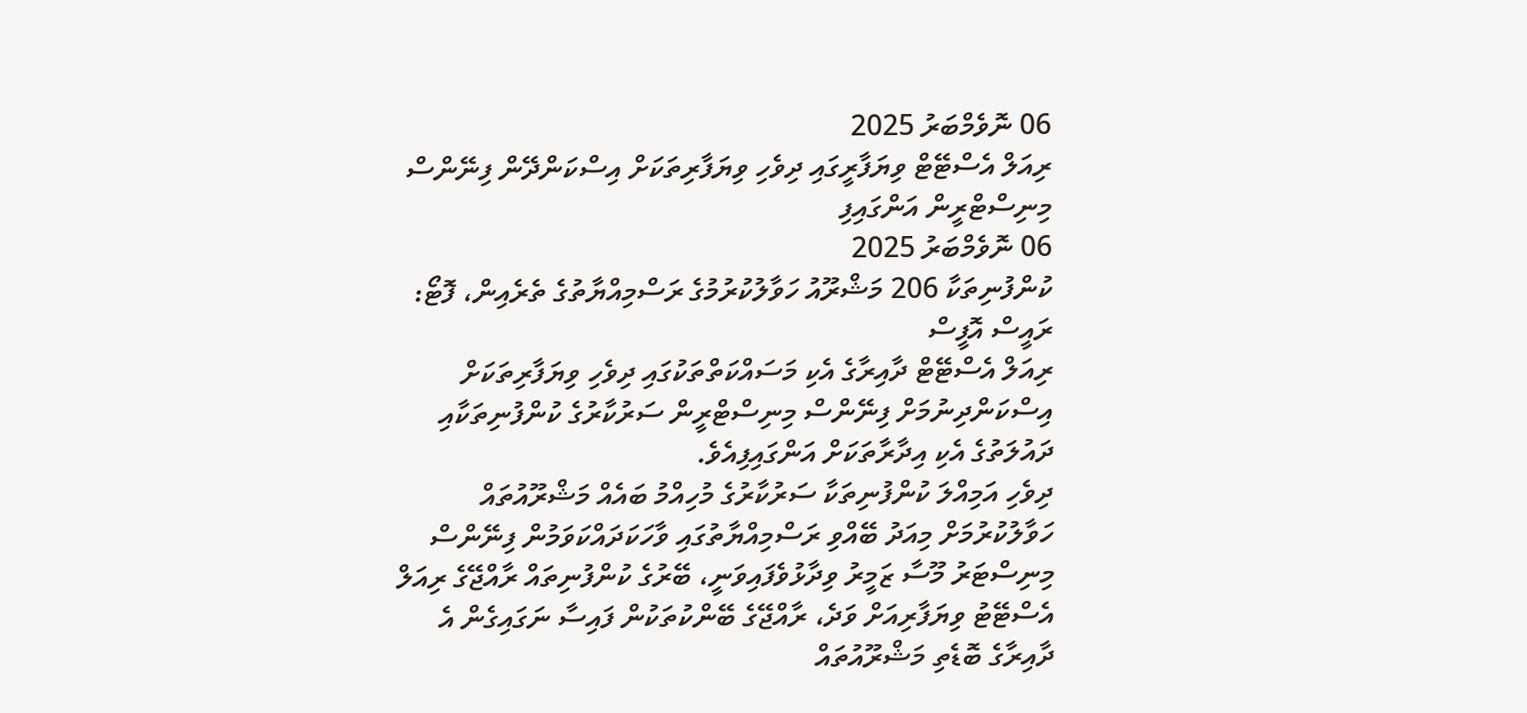06 ނޮވެމްބަރު 2025
ރިއަލް އެސްޓޭޓް ވިޔަފާރީގައި ދިވެހި ވިޔަފާރިތަކަށް އިސްކަންދޭން ފިނޭންސް މިނިސްޓްރީން އަންގައިފި
06 ނޮވެމްބަރު 2025
ކުންފުނިތަކާ 206 މަޝްރޫއު ހަވާލުކުރުމުގެ ރަސްމިއްޔާތުގެ ތެރެއިން، ފޮޓޯ: ރައީސް އޮފީސް
ރިއަލް އެސްޓޭޓް ދާއިރާގެ އެކި މަސައްކަތްތަކުގައި ދިވެހި ވިޔަފާރިތަކަށް އިސްކަންދިނުމަށް ފިނޭންސް މިނިސްޓްރީން ސަރުކާރުގެ ކުންފުނިތަކާއި ދައުލަތުގެ އެކި އިދާރާތަކަށް އަންގައިފިއެވެ.
ދިވެހި އަމިއްލަ ކުންފުނިތަކާ ސަރުކާރުގެ މުހިއްމު ބައެއް މަޝްރޫއުތައް ހަވާލުކުރުމަށް މިއަދު ބޭއްވި ރަސްމިއްޔާތުގައި ވާހަކަދައްކަވަމުން ފިނޭންސް މިނިސްޓަރު މޫސާ ޒަމީރު ވިދާޅުވެފައިވަނީ، ބޭރުގެ ކުންފުނިތައް ރާއްޖޭގެ ރިއަލް އެސްޓޭޓު ވިޔަފާރިއަށް ވަދެ، ރާއްޖޭގެ ބޭންކުތަކުން ފައިސާ ނަގައިގެން އެ ދާއިރާގެ ބޮޑެތި މަޝްރޫއުތައް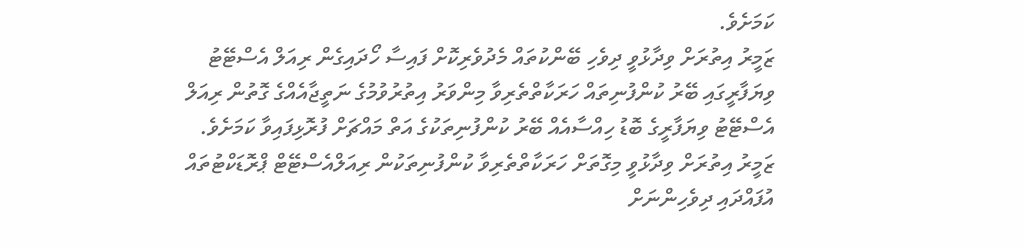ކަމަށެވެ.
ޒަމީރު އިތުރަށް ވިދާޅުވީ ދިވެހި ބޭންކުތައް މެދުވެރިކޮށް ފައިސާ ހޯދައިގެން ރިއަލް އެސްޓޭޓު ވިޔަފާރީގައި ބޭރު ކުންފުނިތައް ހަރަކާތްތެރިވާ މިންވަރު އިތުރުވުމުގެ ނަތީޖާއެއްގެ ގޮތުން ރިއަލް އެސްޓޭޓު ވިޔަފާރީގެ ބޮޑު ހިއްސާއެއް ބޭރު ކުންފުނިތަކުގެ އަތް މައްޗަށް ފުރޮޅިފައިވާ ކަމަށެވެ.
ޒަމީރު އިތުރަށް ވިދާޅުވީ މިގޮތަށް ހަރަކާތްތެރިވާ ކުންފުނިތަކުން ރިއަލްއެސްޓޭޓް ޕްރޮޑަކްޓުތައް އުފައްދައި ދިވެހިންނަށް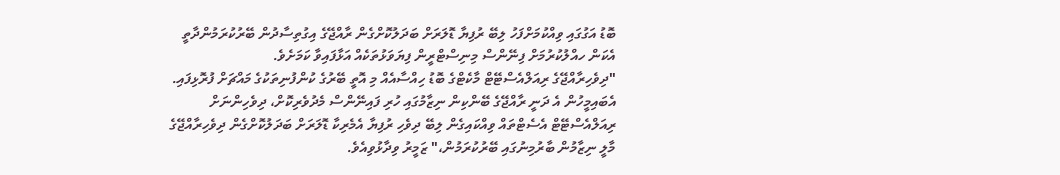ބޮޑު އަގުގައި ވިއްކުމަށްފަހު ލިބޭ ރުފިޔާ ޑޮލަރަށް ބަދަލުކޮށްގެން ރާއްޖޭގެ އިގުތިސާދުން ބޭރުކުރަމުންދާތީ އެކަން ހއްލުކުރުމަށް ފިނޭންސް މިނިސްޓްރީން ފިޔަވަޅުތަކެއް އަޅާފައިވާ ކަމަށެވެ.
"ދިވެހިރާއްޖޭގެ ރިއަލްއެސްޓޭޓް މާކެޓްގެ ބޮޑު ހިއްސާއެއް މި އޮތީ ބޭރުގެ ކުންފުނިތަކުގެ މައްޗަށް ފުރޮޅިފައި. އެބައިމީހުން އެ ދަނީ ރާއްޖޭގެ ބޭންކިން ނިޒާމުގައި ހުރި ފައިނޭންސް މެދުވެރިކޮށް، ދިވެހިންނަށް ރިއަލްއެސްޓޭޓް އެސެޓްތައް ވިއްކައިގެން ލިބޭ ދިވެހި ރުފިޔާ އެމެރިކާ ޑޮލަރަށް ބަދަލުކޮށްގެން ދިވެހިރާއްޖޭގެ މާލީ ނިޒާމުން ބާރުމިނުގައި ބޭރުކުރަމުން،" ޒަމީރު ވިދާޅުވިއެވެ.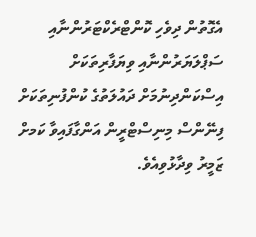އެގޮތުން ދިވެހި ކޮންޓްރެކްޓަރުންނާއި ސަޕްލަޔަރުންނާއި ވިޔަފާރިތަކަށް އިސްކަންދިނުމަށް ދައުލަތުގެ ކުންފުނިތަކަށް ފިނޭންސް މިނިސްޓްރީން އަންގާފައިވާ ކަމށް ޒަމީރު ވިދާޅުވިއެވެ.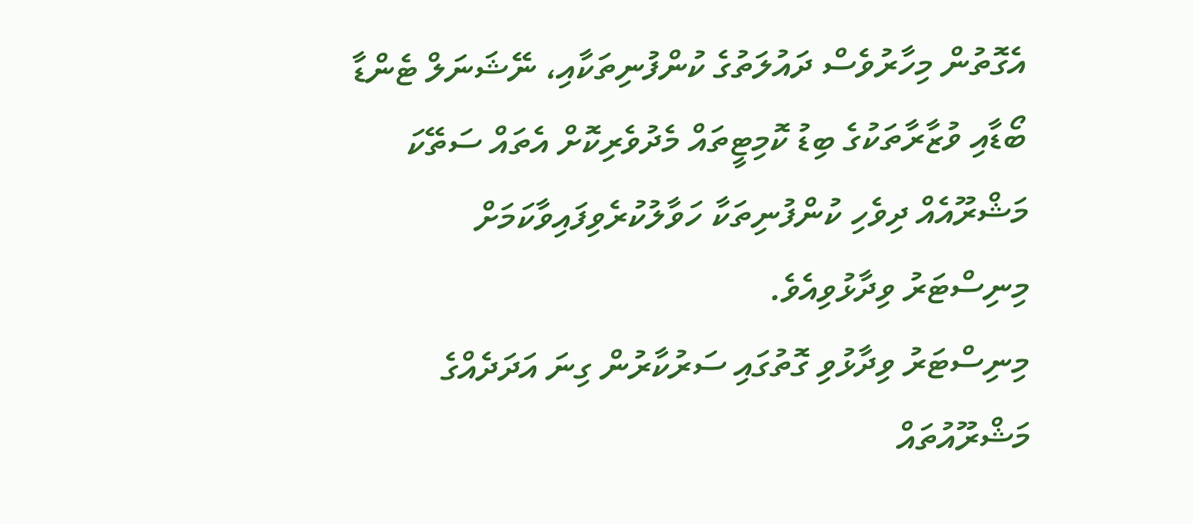އެގޮތުން މިހާރުވެސް ދައުލަތުގެ ކުންފުނިތަކާއި، ނޭޝަނަލް ޓެންޑާ ބޯޑާއި ވުޒާރާތަކުގެ ބިޑު ކޮމިޓީތައް މެދުވެރިކޮށް އެތައް ސަތޭކަ މަޝްރޫއެއް ދިވެހި ކުންފުނިތަކާ ހަވާލުކުރެވިފައިވާކަމަށް މިނިސްޓަރު ވިދާޅުވިއެވެ.
މިނިސްޓަރު ވިދާޅުވި ގޮތުގައި ސަރުކާރުން ގިނަ އަދަދެއްގެ މަޝްރޫއުތައް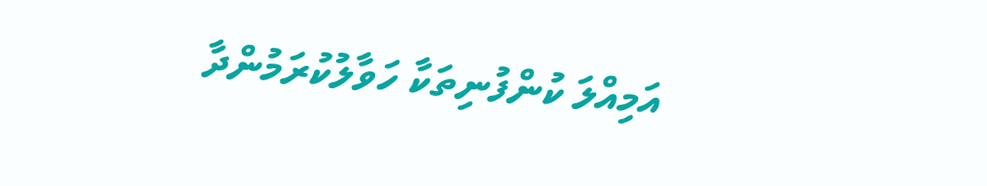އަމިއްލަ ކުންފުނިތަކާ ހަވާލުކުރަމުންދާ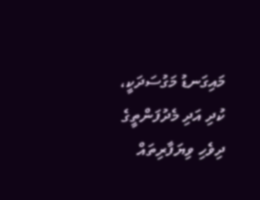މައިގަނޑު މަގުސަދަކީ، ކުދި އަދި މެދުފަންތީގެ ދިވެހި ވިޔަފާރިތައް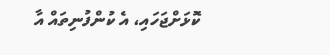ކޮޅަށްޖަހައި، އެ ކުންފުނިތައް އާ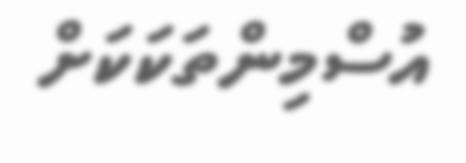އުސްމިންތަކަކަށް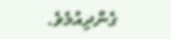ގެންދިއުމެވެ.